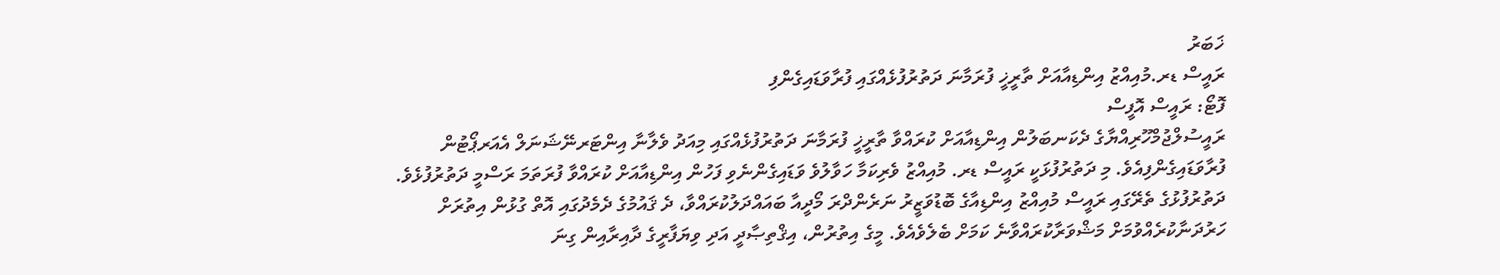ޚަބަރު
ރައީސް ޑރ.މުއިއްޒު އިންޑިއާއަށް ތާރީޚީ ފުރަމާނަ ދަތުރުފުޅެއްގައި ފުރާވަޑައިގެންފި
ފޮޓޯ: ރައީސް އޮފީސް
ރައީސުލްޖުމްހޫރިއްޔާގެ ދެކަނބަލުން އިންޑިއާއަށް ކުރައްވާ ތާރީޚީ ފުރަމާނަ ދަތުރުފުޅެއްގައި މިއަދު ވެލާނާ އިންޓަރނޭޝަނަލް އެއަރޕޯޓުން ފުރާވަޑައިގެންފިއެވެ. މި ދަތުރުފުޅަކީ ރައީސް ޑރ. މުއިއްޒު ވެރިކަމާ ހަވާލުވެ ވަޑައިގެންނެވި ފަހުން އިންޑިއާއަށް ކުރައްވާ ފުރަތަމަ ރަސްމީ ދަތުރުފުޅެވެ.
ދަތުރުފުޅުގެ ތެރޭގައި ރައީސް މުއިއްޒު އިންޑިއާގެ ބޮޑުވަޒީރު ނަރެންދްރަ މޯދީއާ ބައައްދަލުކުރައްވާ، ދެ ޤައުމުގެ ދެމެދުގައި އޮތް ގުޅުން އިތުރަށް ހަރުދަނާކުރެއްވުމަށް މަޝްވަރާކުރައްވާނެ ކަމަށް ބެލެވެއެވެ. މީގެ އިތުރުން، އިޤްތިޞާދީ އަދި ވިޔަފާރީގެ ދާއިރާއިން ގިނަ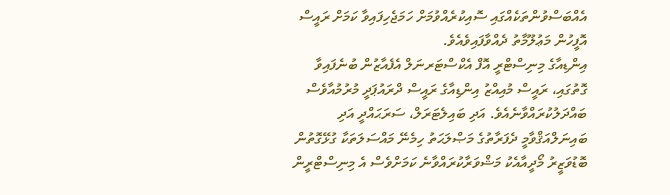އެއްބަސްވުންތަކެއްގައި ސޮއިކުރެއްވުމަށް ހަމަޖެހިފައިވާ ކަމަށް ރައީސް އޮފީހުން މަޢުލޫމާތު ދެއްވާފައިވެއެވެ.
އިންޑިއާގެ މިނިސްޓްރީ އޮފް އެކްސްޓަރނަލް އެފެއާޒުން ބުނެފައިވާ ގޮތުގައި، ރައީސް މުއިއްޒު އިންޑިއާގެ ރައީސް ދްރައުޕަދީ މުރުމުއާވެސް ބައްދަލުކުރައްވާނެއެވެ. އަދި ބައިލެޓަރަލް، ސަރަޙައްދީ އަދި ބައިނަލްއަޤްވާމީ ދެފަރާތުގެ މަޞްލަޙަތު ހިމެނޭ މައްސަލަތަކާ ގުޅޭގޮތުން ބޮޑުވަޒީރު މޯދީއާއެކު މަޝްވަރާކުރައްވާނެ ކަމަށްވެސް އެ މިނިސްޓްރީން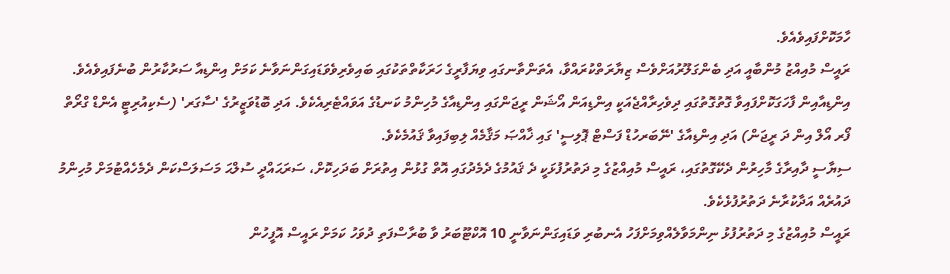ހާމަކޮށްފައިވެއެވެ.
ރައީސް މުއިއްޒު މުންބާއީ އަދި ބެންގަލޫރުއަށްވެސް ޒިޔާރަތްކުރައްވާ، އެތަންތާނގައި ވިޔަފާރީގެ ހަރަކާތްތަކުގައި ބައިވެރިވެވަޑައިގަންނަވާނެ ކަމަށް އިންޑިއާ ސަރުކާރުން ބުނެފައިވެއެވެ. އިންޑިއާއިން ފާހަގަކޮށްފައިވާ ގޮތުގޮތުގައި ދިވެހިރާއްޖެއަކީ އިންޑިއަން އޯޝަން ރީޖަންގައި އިންޑިއާގެ މުހިންމު ކަނޑުގެ އަވައްޓެރިއެކެވެ. އަދި ބޮޑުވަޒީރުގެ 'ސާގަރ' (ސެކިއުރިޓީ އެންޑް ގްރޯތް ފޯރ އޯލް އިން ދަ ރީޖަން) އަދި އިންޑިއާގެ 'ނޭބަރހުޑް ފަސްޓް ޕޮލިސީ' ގައި ޚާއްޞަ މަޤާމެއް ލިބިފައިވާ ޤައުމެކެވެ.
ސިޔާސީ ދާއިރާގެ މާހިރުން ދެކޭގޮތުގައި، ރައީސް މުއިއްޒުގެ މި ދަތުރުފުޅަކީ ދެ ޤައުމުގެ ދެމެދުގައި އޮތް ގުޅުން އިތުރަށް ބަދަހިކޮށް، ސަރަޙައްދީ ސުލްޙަ މަސަލަސްކަން ދެމެހެއްޓުމަށް މުހިންމު ދައުރެއް އަދާކުރާނެ ދަތުރުފުޅެކެވެ.
ރައީސް މުއިއްޒުގެ މި ދަތުރުފުޅު ނިންމަވާލެއްވިމަށްފަހު އެނބުރި ވަޑައިގަންނަވާނީ 10 އޮކްޓޫބަރު ވާ ބުރާސްފަތި ދުވަހު ކަމަށް ރައީސް އޮފީހުން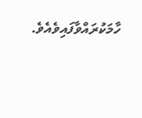ހާމަކުރައްވާފައިވެއެވެ.